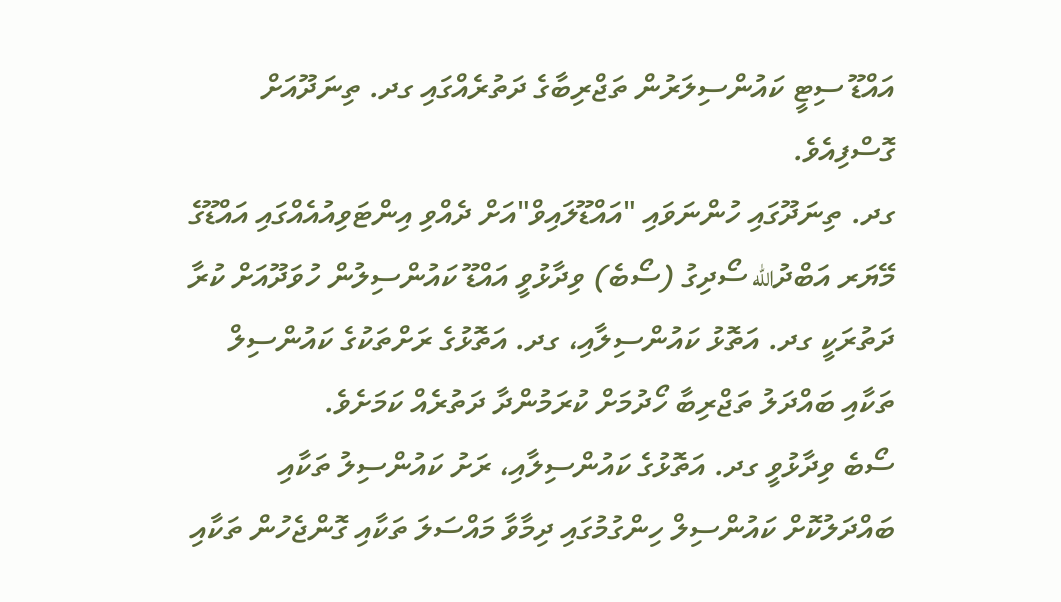އައްޑޫ ސިޓީ ކައުންސިލަރުން ތަޖްރިބާގެ ދަތުރެއްގައި ގދ. ތިނަދޫއަށް ގޮސްފިއެވެ.
ގދ. ތިނަދޫގައި ހުންނަވައި "އައްޑޫލައިވް"އަށް ދެއްވި އިންޓަވިއުއެއްގައި އައްޑޫގެ މޭޔަރ އަބްދުالله ސޯދިގު (ސޯބެ) ވިދާޅުވީ އައްޑޫ ކައުންސިލުން ހުވަދޫއަށް ކުރާ ދަތުރަކީ ގދ. އަތޮޅު ކައުންސިލާއި، ގދ. އަތޮޅުގެ ރަށްތަކުގެ ކައުންސިލް ތަކާއި ބައްދަލު ތަޖްރިބާ ހޯދުމަށް ކުރަމުންދާ ދަތުރެއް ކަމަށެވެ.
ސޯބެ ވިދާޅުވީ ގދ. އަތޮޅުގެ ކައުންސިލާއި، ރަށު ކައުންސިލު ތަކާއި ބައްދަލުކޮށް ކައުންސިލް ހިންގުމުގައި ދިމާވާ މައްސަލަ ތަކާއި ގޮންޖެހުން ތަކާއި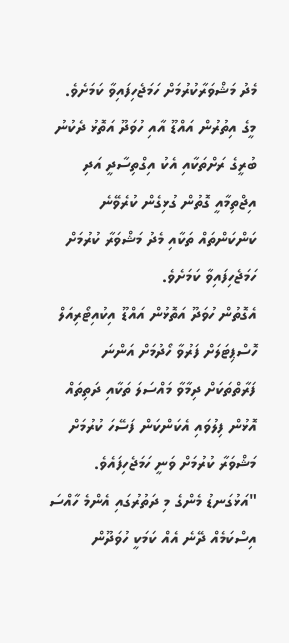މެދު މަޝްވަރާކުރުމަށް ހަމަޖެހިފައިވާ ކަމަށެވެ. މީގެ އިތުރުން އައްޑޫ އާއި ހުވަދޫ އަތޮޅު ދެކުނު ބުރީގެ ރަށްތަކާއި އެކު އިގްތިސާދީ އަދި އިޖްތިމާއީ ގޮތުން ގުޅިގެން ކުރެވޭނެ ކަންކަންތައް ތަކާއި މެދު މަޝްވަރާ ކުރުމަށް ހަމަޖެހިފައިވާ ކަމަށެވެ.
އެގޮތުން ހުވަދޫ އަތޮޅުން އައްޑޫ އިކުއިޓޯރިއަލް ހޮސްޕިޓަލަށް ފަރުވާ ހޯދުމަށް އަންނަ ފަރާތްތަކަށް ދިމާވާ މައްސަލަ ތަކާއި ދަތިތައް އޮޅުން ފިލުވައި އެކަންކަން ފަސޭހަ ކުރުމަށް މަޝްވަރާ ކުރުމަށް ވަނީ ހަމަޖެހިފައެވެ.
"އަޅުގަނޑު މެންގެ މި ދަތުރުގައި އެންމެ ހާއްސަ އިސްކަމެއް ދޭނެ އެއް ކަމަކީ ހުވަދޫން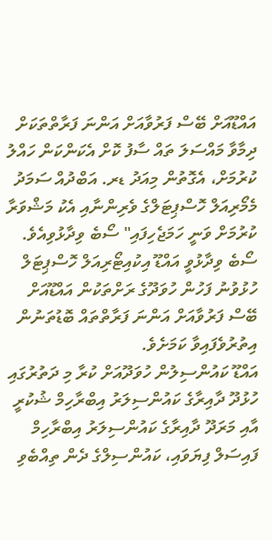އައްޑޫއަށް ބޭސް ފަރުވާއަށް އަންނަ ފަރާތްތަކަށް ދިމާވާ މައްސަލަ ތައް ސާފު ކޮށް އެކަންކަން ހައްލު ކުރުމަށް، އެގޮތުން މިއަދު ޑރ. އަބްދުއް ސަމަދު މެމޯރިއަލް ހޮސްޕިޓަލްގެ ވެރިންނާއި އެކު މަޝްވަރާ ކުރުމަށް ވަނީ ހަމަޖެހިފައި" ސޯބެ ވިދާޅުވިއެވެ.
ސޯބެ ވިދާޅުވީ އައްޑޫ އިކުއިޓޯރިއަލް ހޮސްޕިޓަލް ހުޅުވުނު ފަހުން ހުވަދޫގެ ރަށްތަކުން އައްޑޫއަށް ބޭސް ފަރުވާއަށް އަންނަ ފަރާތްތައް ބޮޑުތަނުން އިތުރުވެފައިވާ ކަމަށެވެ.
އައްޑޫ ކައުންސިލުން ހުވަދޫއަށް ކުރާ މި ދަތުރުގައި ހުޅުދޫ ދާއިރާގެ ކައުންސިލަރު އިބްރާހިމް ޝުކުރީ އާއި މަރަދޫ ދާއިރާގެ ކައުންސިލަރު އިބްރާހިމް ފައިސަލް ފިޔަވައި، ކައުންސިލްގެ ދެން ތިއްބެވި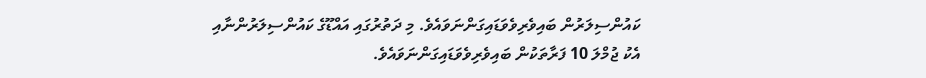ކައުންސިލަރުން ބައިވެރިވެވަޑައިގަންނަވައެވެ. މި ދަތުރުގައި އައްޑޫގެ ކައުންސިލަރުންނާއި އެކު ޖުމްލަ 10 ފަރާތަކުން ބައިވެރިވެވަޑައިގަންނަވައެވެ.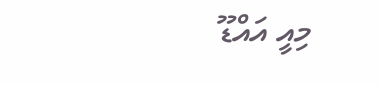މިއީ އައްޑޫ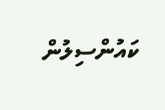ކައުންސިލުން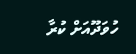ހުވަދޫއަށް ކުރާ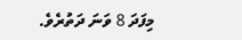މިފަދަ 8 ވަނަ ދަތުރެވެ.